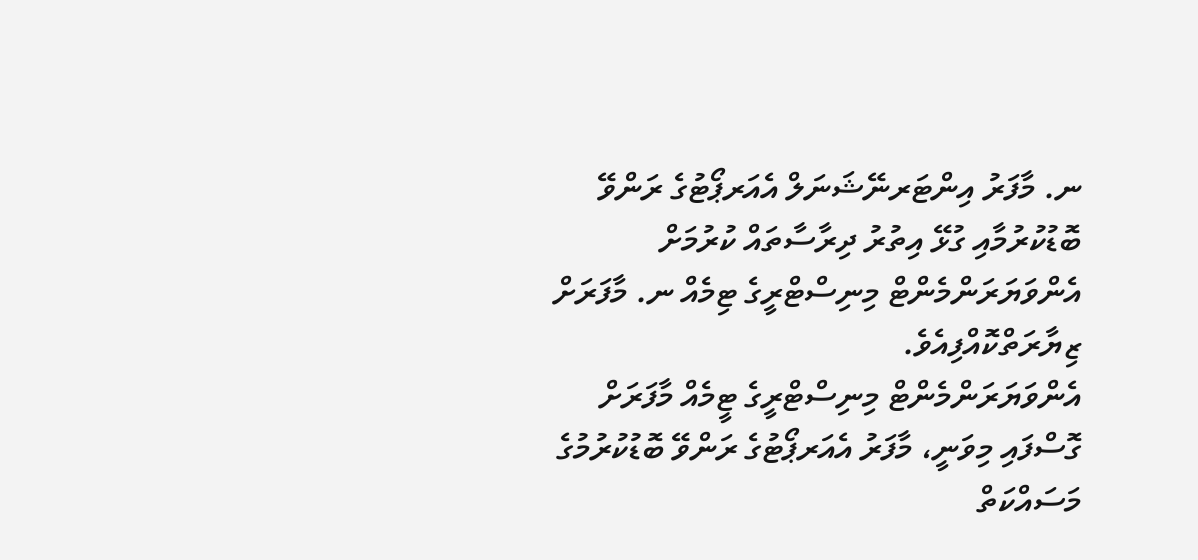ނ. މާފަރު އިންޓަރނޭޝަނަލް އެއަރޕޯޓުގެ ރަންވޭ ބޮޑުކުރުމާއި ގުޅޭ އިތުރު ދިރާސާތައް ކުރުމަށް އެންވަޔަރަންމެންޓް މިނިސްޓްރީގެ ޓިމެއް ނ. މާފަރަށް ޒިޔާރަތްކޮއްފިއެވެ.
އެންވަޔަރަންމެންޓް މިނިސްޓްރީގެ ޓީމެއް މާފަރަށް ގޮސްފައި މިވަނީ، މާފަރު އެއަރޕޯޓުގެ ރަންވޭ ބޮޑުކުރުމުގެ މަސައްކަތް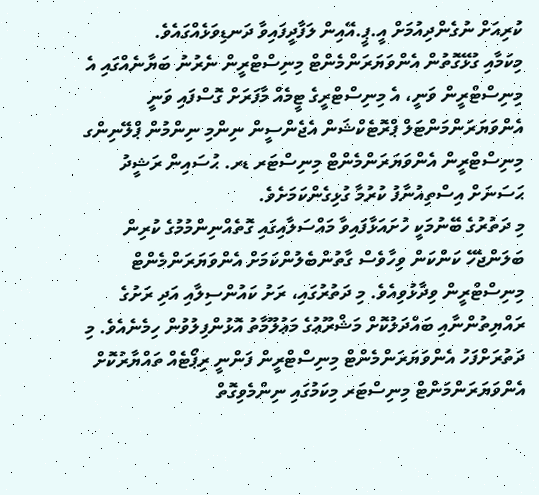ކުރިއަށް ނުގެންދިއުމަށް އީ.ޕީ.އޭއިން ލަފާދީފައިވާ ދަނޑިވަޅެއްގައެވެ.
މިކަމާއި ގުޅޭގޮތުން އެންވަޔަރަންމެންޓް މިނިސްޓްރީން ނެރުނު ބަޔާނެއްގައި އެ މިނިސްޓްރީން ވަނީ، އެ މިނިސްޓްރީގެ ޓީމެއް މާފަރަށް ގޮސްފައި ވަނީ އެންވަޔަރަންމަންޓަލް ޕްރޮޓެކްޝަން އެޖެންސީން ނިންމި ނިންމުން ޕްލޭނިންގ މިނިސްޓްރީން އެންވަޔަރަންމެންޓް މިނިސްޓަރ ޑރ. ޙުސައިން ރަޝީދު ޙަސަނަށް އިސްތިއުނާފު ކުރުމާ ގުޅިގެންކަމަށެވެ.
މި ދަތުރުގެ ބޭނުމަކީ ހުށައަޅާފައިވާ މައްސަލާއިގައި ގޮތެއްނިންމުމުގެ ކުރިން ބަލަންޖެހޭ ކަންކަން ވިހާވެސް ގާތުންބެލުންކަމަށް އެންވަޔަރަންމެންޓް މިނިސްޓްރީން ވިދާޅުވިއެވެ. މި ދަތުރުގައި، ރަށު ކައުންސިލާއި އަދި ރަށުގެ ރައްޔިތުންނާއި ބައްދަލުކޮށް މަޝްރޫޢުގެ މަޢުލޫމާތު އޮޅުންފިލުވުން ހިމެނެއެވެ. މި ދަތުރަށްފަހު އެންވަޔަރަންމެންޓް މިނިސްޓްރީން ފަންނީ ރިޕޯޓެއް ތައްޔާރުކޮށް އެންވަޔަރަންމަންޓް މިނިސްޓަރ މިކަމުގައި ނިންމެވިގޮތް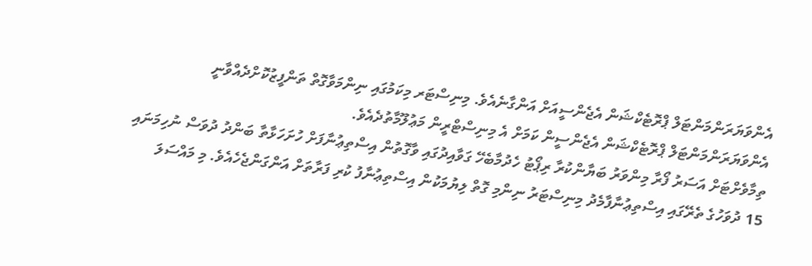އެންވަޔަރަންމަންޓަލް ޕްރޮޓެކްޝަން އެޖެންސީއަށް އަންގާނެއެވެ. މިނިސްޓަރ މިކަމުގައި ނިންމަވާގޮތް ތަންފީޒުކޮށްދެއްވާނީ އެންވަޔަރަންމަންޓަލް ޕްރޮޓެކްޝަން އެޖެންސީން ކަމަށް އެ މިނިސްޓްރީން މަޢުލޫމާތުދެއެވެ.
ތިމާވެށްޓަށް އަސަރު ފޯރާ މިންވަރު ބަޔާންކުރާ ރިޕޯޓު ހެދުމާބެހޭ ގަވާއިދުގައި ވާގޮތުން އިސްތިޢުނާފަށް ހުށަހަޅާތާ ބަންދު ދުވަސް ނުހިމަނައި 15 ދުވަހުގެ ތެރޭގައި އިސްތިޢުނާފާމެދު މިނިސްޓަރު ނިންމި ގޮތް ލިޔުމަކުން އިސްތިޢުނާފު ކުރި ފަރާތަށް އަންގަންޖެހެއެވެ. މި މައްސަލަ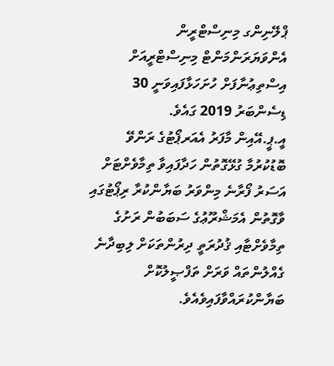ޕްލޭނިންގ މިނިސްޓްރީން އެންވަޔަރަންމަންޓް މިނިސްޓްރީއަށް އިސްތިޢުނާފަށް ހުށަހަޅާފައިވަނީ 30 ޑިސެންބަރު 2019 ގައެވެ.
އީ.ޕީ.އޭއިން މާފަރު އެއަރޕޯޓުގެ ރަންވޭ ބޮޑުކުރުމާ ގުޅޭގޮތުން ހަދާފައިވާ ތިމާވެށްޓަށް އަސަރު ފޯރާނެ މިންވަރު ބަޔާންކުރާ ރިޕޯޓުގައި ވާގޮތުން އެމަޝްރޫޢުގެ ސަބަބުން ރަށުގެ ތިމާވެށްޓާއި ޤުދުރަތީ ދިރުންތަކަށް ލިބިދާނެ ގެއްލުންތައް ވަރަށް ތަފްޞީލުކޮށް ބަޔާންކުރައްވާފައިވެއެވެ.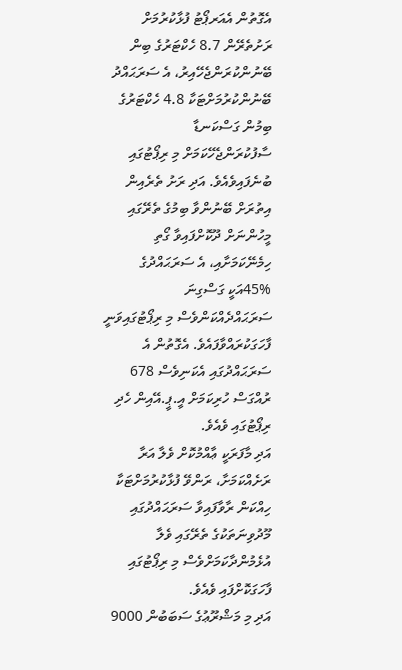އެގޮތުން އެއަރޕޯޓު ފުޅާކުރުމަށް ރަށުތެރޭން 8.7 ހެކްޓަރުގެ ބިން ބޭނުންކުރަންޖެހޭއިރު، އެ ސަރަޙައްދު ބޭނުންކުރުމަށްޓަކާ 4.8 ހެކްޓަރުގެ ބިމުން ގަސްކަނޑާ ސާފުކުރަންޖެހޭކަމަށް މި ރިޕޯޓުގައި ބުނެފައިވެއެވެ. އަދި ރަށު ތެރެއިން އިތުރަށް ބޭނުންވާ ބިމުގެ ތެރޭގައި މީހުންނަށް ދޫކޮށްފައިވާ ގޯތި ހިމެނޭކަމަށާއި، އެ ސަރަޙައްދުގެ %45އަކީ ގަސްގިނަ ސަރަޙައްދެއްކަންވެސް މި ރިޕޯޓުގައިވަނީ ފާހަގަކުރައްވާފައެވެ. އެގޮތުން އެ ސަރަޙައްދުގައި އެކަނިވެސް 678 ރުއްގަސް ހުރިކަމަށް އީ.ޕީ.އޭއިން ހެދި ރިޕޯޓުގައި ވެއެވެ.
އަދި މާފަރަކީ ޢާއްމުކޮށް ވެލާ އަރާ ރަށެއްކަމަށާ، ރަންވޭ ފުޅާކުރުމަށްޓަކާ ހިއްކަން ރާވާފައިވާ ސަރަޙައްދުގައި މޫދުވިނަތަކުގެ ތެރޭގައި ވެލާ އުޅެމުންދާކަމަށްވެސް މި ރިޕޯޓުގައި ފާހަގަކޮށްފައި ވެއެވެ.
އަދި މި މަޝްރޫޢުގެ ސަބަބުން 9000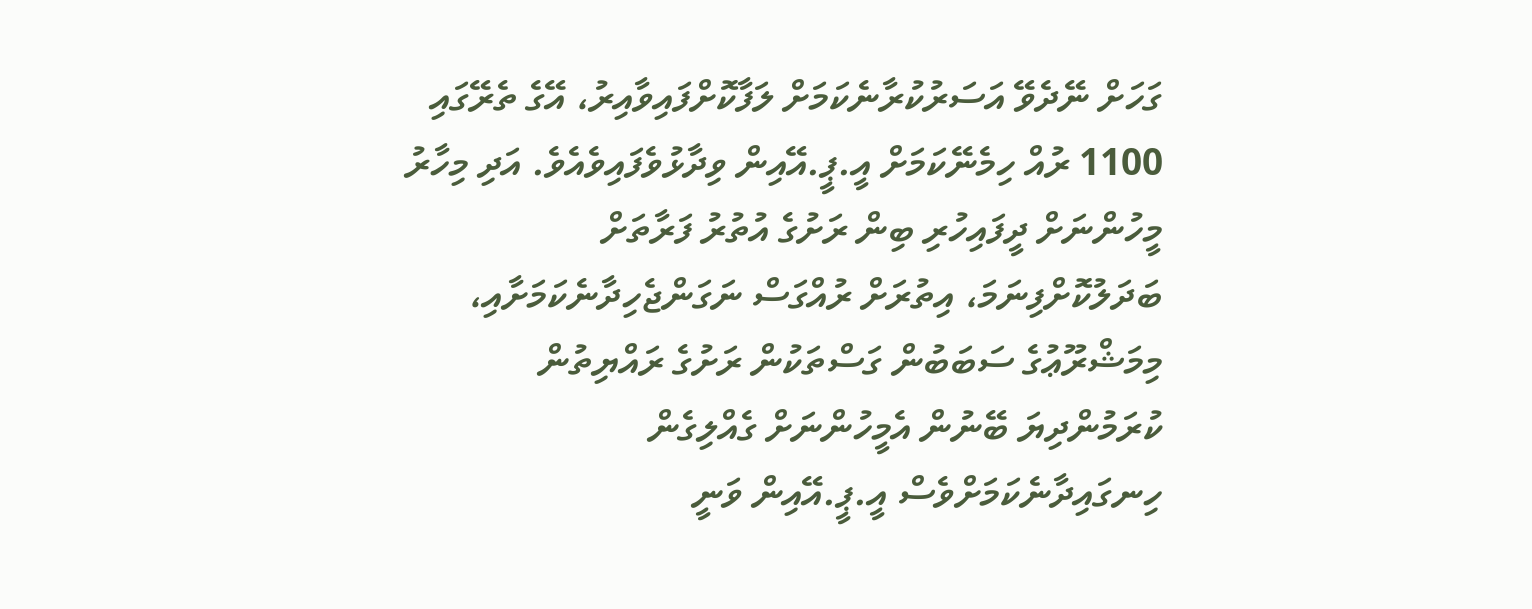ގަހަށް ނޭދެވޭ އަސަރުކުރާނެކަމަށް ލަފާކޮށްފައިވާއިރު، އޭގެ ތެރޭގައި 1100 ރުއް ހިމެނޭކަމަށް އީ.ޕީ.އޭއިން ވިދާޅުވެފައިވެއެވެ. އަދި މިހާރު މީހުންނަށް ދީފައިހުރި ބިން ރަށުގެ އުތުރު ފަރާތަށް ބަދަލުކޮށްފިނަމަ، އިތުރަށް ރުއްގަސް ނަގަންޖެހިދާނެކަމަށާއި، މިމަޝްރޫޢުގެ ސަބަބުން ގަސްތަކުން ރަށުގެ ރައްޔިތުން ކުރަމުންދިޔަ ބޭނުން އެމީހުންނަށް ގެއްލިގެން ހިނގައިދާނެކަމަށްވެސް އީ.ޕީ.އޭއިން ވަނީ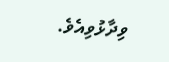ވިދާޅުވިއެވެ.